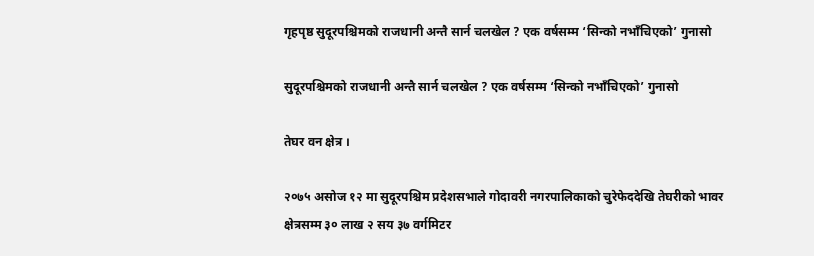गृहपृष्ठ सुदूरपश्चिमको राजधानी अन्तै सार्न चलखेल ? एक वर्षसम्म ‘सिन्को नभाँचिएको’ गुनासो

सुदूरपश्चिमको राजधानी अन्तै सार्न चलखेल ? एक वर्षसम्म ‘सिन्को नभाँचिएको’ गुनासो

तेघर वन क्षेत्र ।

२०७५ असोज १२ मा सुदूरपश्चिम प्रदेशसभाले गोदावरी नगरपालिकाको चुरेफेददेखि तेघरीको भावर क्षेत्रसम्म ३० लाख २ सय ३७ वर्गमिटर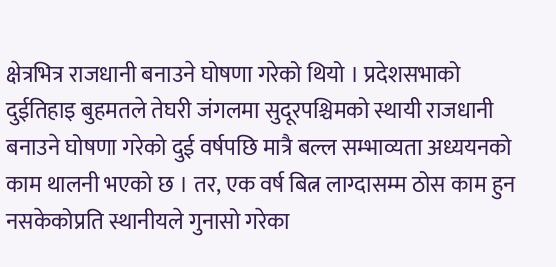क्षेत्रभित्र राजधानी बनाउने घोषणा गरेको थियो । प्रदेशसभाको दुईतिहाइ बुहमतले तेघरी जंगलमा सुदूरपश्चिमको स्थायी राजधानी बनाउने घोषणा गरेको दुई वर्षपछि मात्रै बल्ल सम्भाव्यता अध्ययनको काम थालनी भएको छ । तर, एक वर्ष बित्न लाग्दासम्म ठोस काम हुन नसकेकोप्रति स्थानीयले गुनासो गरेका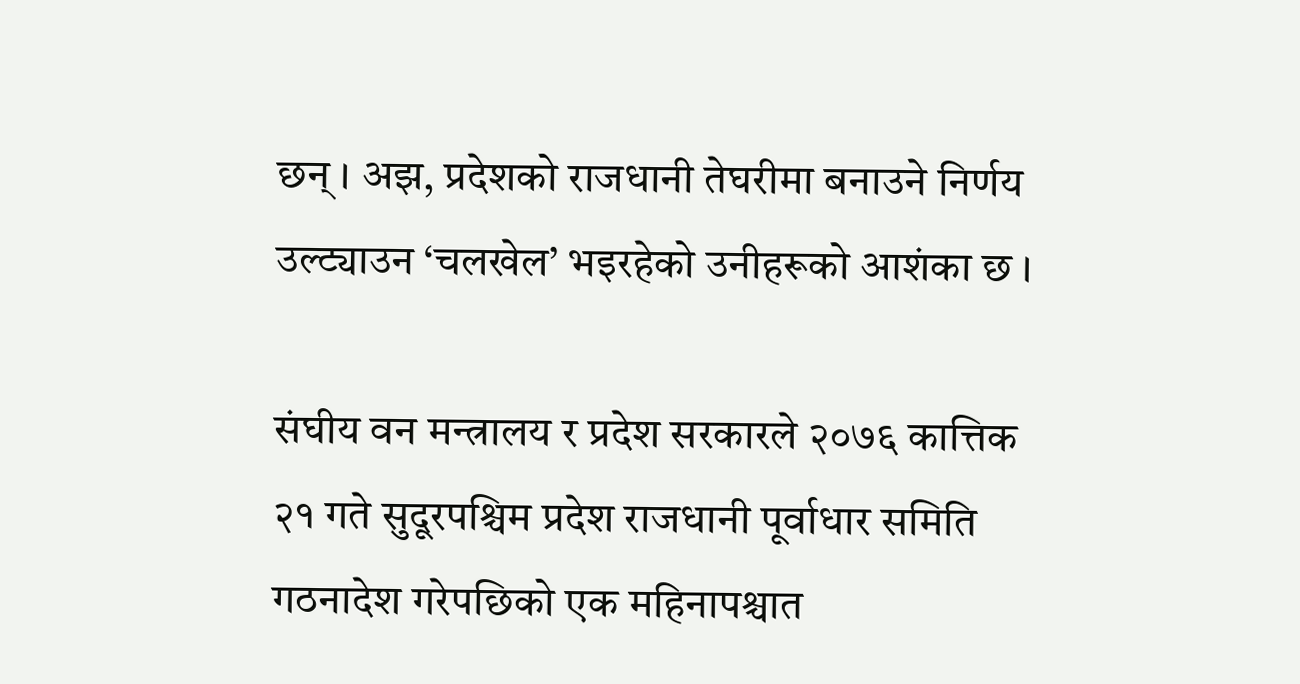छन् । अझ, प्रदेशको राजधानी तेघरीमा बनाउने निर्णय उल्ट्याउन ‘चलखेल’ भइरहेको उनीहरूको आशंका छ ।

संघीय वन मन्त्रालय र प्रदेश सरकारले २०७६ कात्तिक २१ गते सुदूरपश्चिम प्रदेश राजधानी पूर्वाधार समिति गठनादेश गरेपछिको एक महिनापश्चात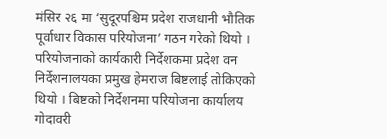मंसिर २६ मा ‘सुदूरपश्चिम प्रदेश राजधानी भौतिक पूर्वाधार विकास परियोजना’ गठन गरेको थियो । परियोजनाको कार्यकारी निर्देशकमा प्रदेश वन निर्देशनालयका प्रमुख हेमराज बिष्टलाई तोकिएको थियो । बिष्टको निर्देशनमा परियोजना कार्यालय गोदावरी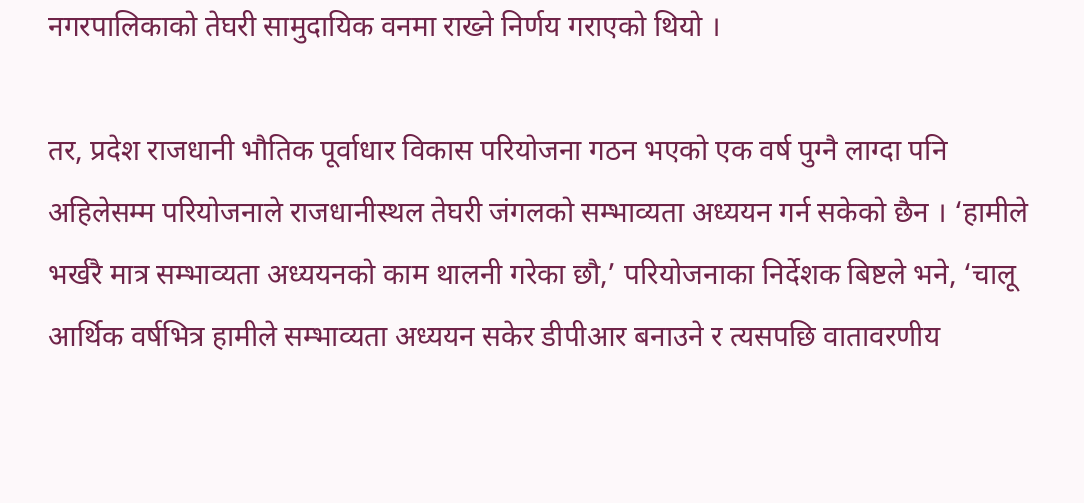नगरपालिकाको तेघरी सामुदायिक वनमा राख्ने निर्णय गराएको थियो ।

तर, प्रदेश राजधानी भौतिक पूर्वाधार विकास परियोजना गठन भएको एक वर्ष पुग्नै लाग्दा पनि अहिलेसम्म परियोजनाले राजधानीस्थल तेघरी जंगलको सम्भाव्यता अध्ययन गर्न सकेको छैन । ‘हामीले भर्खरै मात्र सम्भाव्यता अध्ययनको काम थालनी गरेका छौ,’ परियोजनाका निर्देशक बिष्टले भने, ‘चालू आर्थिक वर्षभित्र हामीले सम्भाव्यता अध्ययन सकेर डीपीआर बनाउने र त्यसपछि वातावरणीय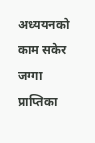अध्ययनको काम सकेर जग्गा प्राप्तिका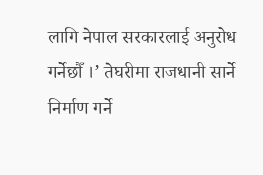लागि नेपाल सरकारलाई अनुरोध गर्नेछौँ ।’ तेघरीमा राजधानी सार्ने निर्माण गर्ने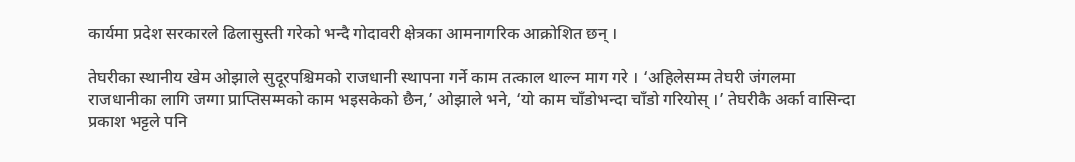कार्यमा प्रदेश सरकारले ढिलासुस्ती गरेको भन्दै गोदावरी क्षेत्रका आमनागरिक आक्रोशित छन् ।

तेघरीका स्थानीय खेम ओझाले सुदूरपश्चिमको राजधानी स्थापना गर्ने काम तत्काल थाल्न माग गरे । ‘अहिलेसम्म तेघरी जंगलमा राजधानीका लागि जग्गा प्राप्तिसम्मको काम भइसकेको छैन,’ ओझाले भने, ‘यो काम चाँडोभन्दा चाँडो गरियोस् ।’ तेघरीकै अर्का वासिन्दा प्रकाश भट्टले पनि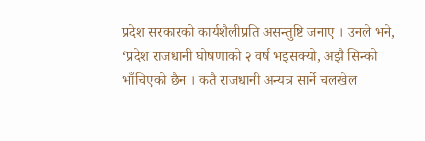प्रदेश सरकारको कार्यशैलीप्रति असन्तुष्टि जनाए । उनले भने, ‘प्रदेश राजधानी घोषणाको २ वर्ष भइसक्यो, अझै सिन्को भाँचिएको छैन । कतै राजधानी अन्यत्र सार्ने चलखेल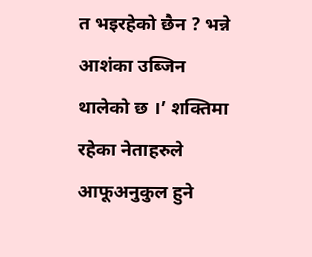त भइरहेको छैन ? भन्ने आशंका उब्जिन थालेको छ ।’ शक्तिमा रहेका नेताहरुले आफूअनुकुल हुने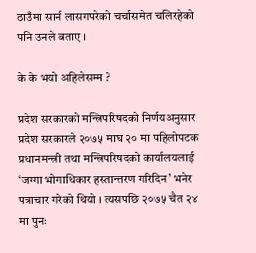ठाउँमा सार्न लासगपरेको चर्चासमेत चलिरहेको पनि उनले बताए ।

के के भयो अहिलेसम्म ?

प्रदेश सरकारको मन्त्रिपरिषदको निर्णयअनुसार प्रदेश सरकारले २०७५ माघ २० मा पहिलोपटक प्रधानमन्त्री तथा मन्त्रिपरिषदको कार्यालयलाई ‘जग्गा भोगाधिकार हस्तान्तरण गरिदिन’ भनेर पत्राचार गरेको थियो । त्यसपछि २०७५ चैत २४ मा पुनः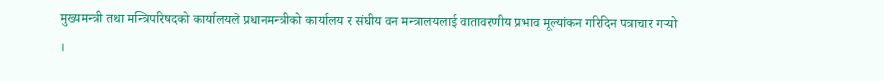मुख्यमन्त्री तथा मन्त्रिपरिषदको कार्यालयले प्रधानमन्त्रीको कार्यालय र संघीय वन मन्त्रालयलाई वातावरणीय प्रभाव मूल्यांकन गरिदिन पत्राचार गर्‍यो ।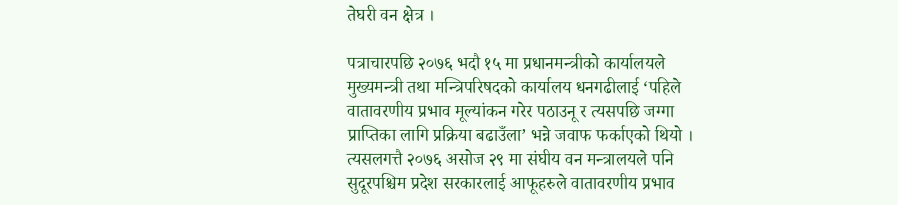तेघरी वन क्षेत्र ।

पत्राचारपछि २०७६ भदौ १५ मा प्रधानमन्त्रीको कार्यालयले मुख्यमन्त्री तथा मन्त्रिपरिषदको कार्यालय धनगढीलाई ‘पहिले वातावरणीय प्रभाव मूल्यांकन गरेर पठाउनू र त्यसपछि जग्गा प्राप्तिका लागि प्रक्रिया बढाउँला’ भन्ने जवाफ फर्काएको थियो । त्यसलगत्तै २०७६ असोज २९ मा संघीय वन मन्त्रालयले पनि सुदूरपश्चिम प्रदेश सरकारलाई आफूहरुले वातावरणीय प्रभाव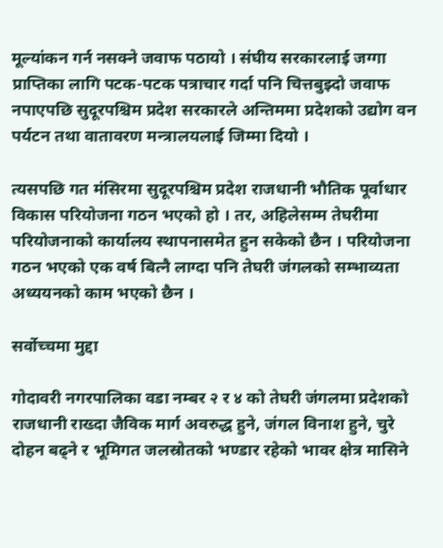मूल्यांकन गर्न नसक्ने जवाफ पठायो । संघीय सरकारलाई जग्गा प्राप्तिका लागि पटक-पटक पत्राचार गर्दा पनि चित्तबुझ्दो जवाफ नपाएपछि सुदूरपश्चिम प्रदेश सरकारले अन्तिममा प्रदेशको उद्योग वन पर्यटन तथा वातावरण मन्त्रालयलाई जिम्मा दियो ।

त्यसपछि गत मंसिरमा सुदूरपश्चिम प्रदेश राजधानी भौतिक पूर्वाधार विकास परियोजना गठन भएको हो । तर, अहिलेसम्म तेघरीमा परियोजनाको कार्यालय स्थापनासमेत हुन सकेको छैन । परियोजना गठन भएको एक वर्ष बित्नै लाग्दा पनि तेघरी जंगलको सम्भाव्यता अध्ययनको काम भएको छैन ।

सर्वोच्चमा मुद्दा

गोदावरी नगरपालिका वडा नम्बर २ र ४ को तेघरी जंगलमा प्रदेशको राजधानी राख्दा जैविक मार्ग अवरुद्ध हुने, जंगल विनाश हुने, चुरे दोहन बढ्ने र भूमिगत जलस्रोतको भण्डार रहेको भावर क्षेत्र मासिने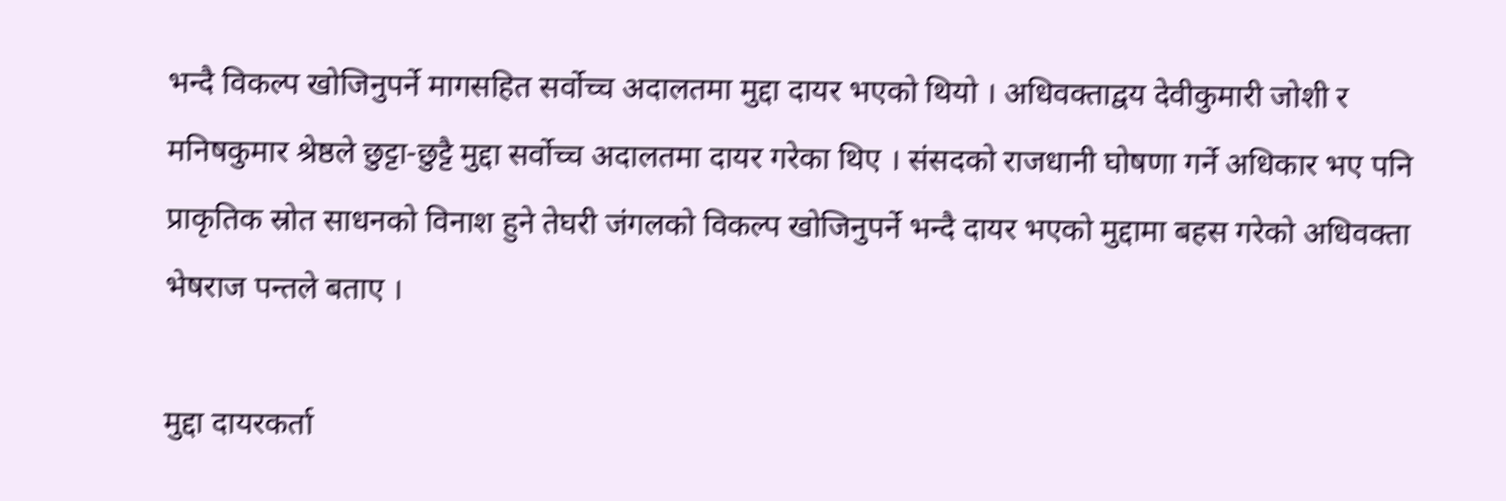भन्दै विकल्प खोजिनुपर्ने मागसहित सर्वोच्च अदालतमा मुद्दा दायर भएको थियो । अधिवक्ताद्वय देवीकुमारी जोशी र मनिषकुमार श्रेष्ठले छुट्टा-छुट्टै मुद्दा सर्वोच्च अदालतमा दायर गरेका थिए । संसदको राजधानी घोषणा गर्ने अधिकार भए पनि प्राकृतिक स्रोत साधनको विनाश हुने तेघरी जंगलको विकल्प खोजिनुपर्ने भन्दै दायर भएको मुद्दामा बहस गरेको अधिवक्ता भेषराज पन्तले बताए ।

मुद्दा दायरकर्ता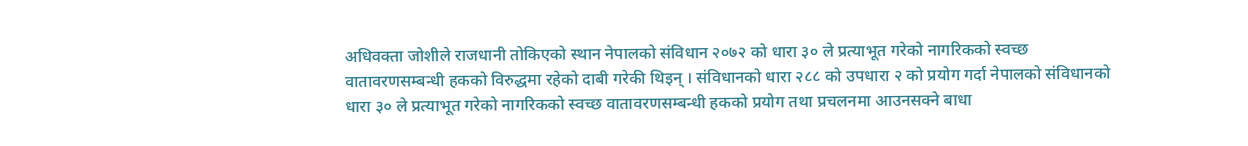अधिवक्ता जोशीले राजधानी तोकिएको स्थान नेपालको संविधान २०७२ को धारा ३० ले प्रत्याभूत गरेको नागरिकको स्वच्छ वातावरणसम्बन्धी हकको विरुद्धमा रहेको दाबी गरेकी थिइन् । संविधानको धारा २८८ को उपधारा २ को प्रयोग गर्दा नेपालको संविधानको धारा ३० ले प्रत्याभूत गरेको नागरिकको स्वच्छ वातावरणसम्बन्धी हकको प्रयोग तथा प्रचलनमा आउनसक्ने बाधा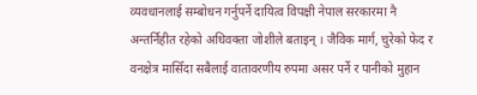व्यवधानलाई सम्बोधन गर्नुपर्ने दायित्व विपक्षी नेपाल सरकारमा नै अन्तर्निहीत रहेको अधिवक्ता जोशीले बताइन् । जैविक मार्ग, चुरेको फेद र वनक्षेत्र मासिँदा सबैलाई वातावरणीय रुपमा असर पर्ने र पानीको मुहान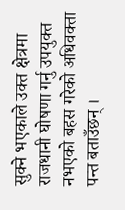सुक्ने भएकाले उक्त क्षेत्रमा राजधानी घोषणा गर्नु उपयुक्त नभएको बहस गरेको अधिवक्ता पन्त बताउँछन् ।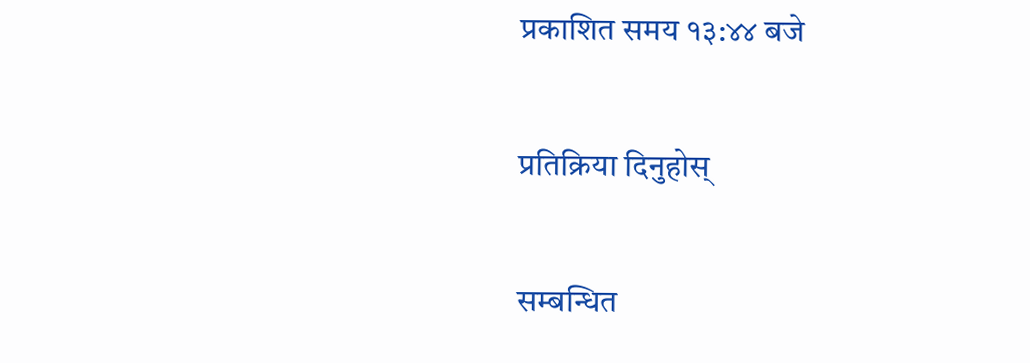प्रकाशित समय १३:४४ बजे

प्रतिक्रिया दिनुहोस्

सम्बन्धित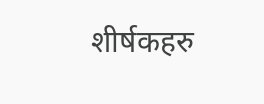शीर्षकहरु